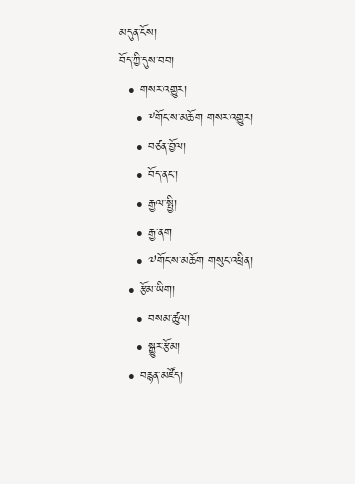མདུན་ངོས།
བོད་ཀྱི་དུས་བབ།
  • གསར་འགྱུར།
    • ༸གོང་ས་མཆོག གསར་འགྱུར།
    • བཙན་བྱོལ།
    • བོད་ནང་།
    • རྒྱལ་སྤྱི།
    • རྒྱ་ནག
    • ༧གོང་ས་མཆོག གསུང་འཕྲིན།
  • རྩོམ་ཡིག།
    • བསམ་ཚུལ།
    • སྒྱུར་རྩོམ།
  • བརྙན་མཛོད།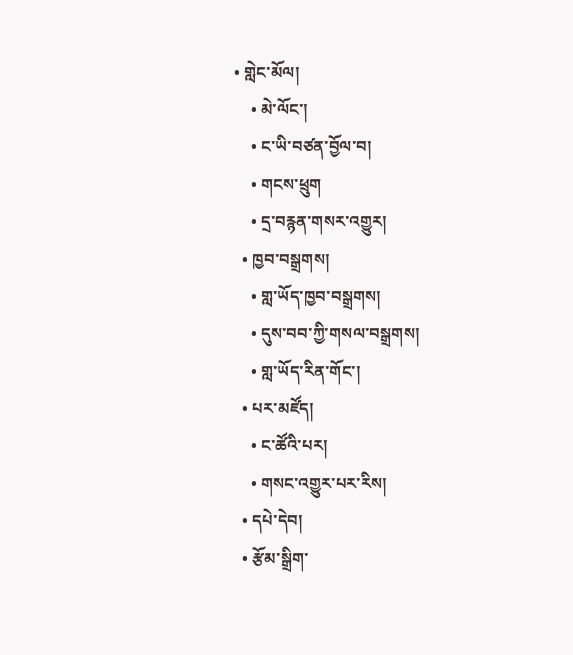• གླེང་མོལ།
    • མེ་ལོང་།
    • ང་ཡི་བཙན་བྱོལ་བ།
    • གངས་ཕྲུག
    • དྲ་བརྙན་གསར་འགྱུར།
  • ཁྱབ་བསྒྲགས།
    • གླ་ཡོད་ཁྱབ་བསྒྲགས།
    • དུས་བབ་ཀྱི་གསལ་བསྒྲགས།
    • གླ་ཡོད་རིན་གོང་།
  • པར་མཛོད།
    • ང་ཚོའི་པར།
    • གསང་འགྱུར་པར་རིས།
  • དཔེ་དེབ།
  • རྩོམ་སྒྲིག་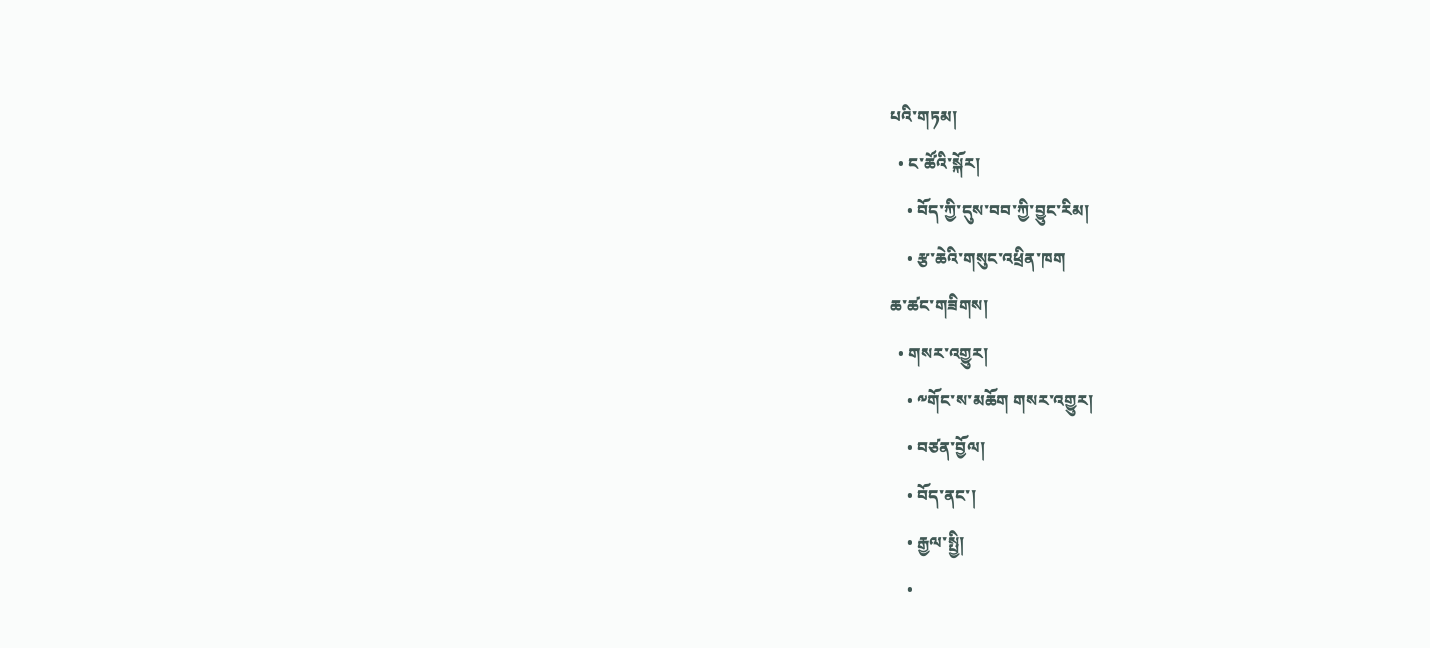པའི་གཏམ།
  • ང་ཚོའི་སྐོར།
    • བོད་ཀྱི་དུས་བབ་ཀྱི་བྱུང་རིམ།
    • རྩ་ཆེའི་གསུང་འཕྲིན་ཁག
ཆ་ཚང་གཟིགས།
  • གསར་འགྱུར།
    • ༸གོང་ས་མཆོག གསར་འགྱུར།
    • བཙན་བྱོལ།
    • བོད་ནང་།
    • རྒྱལ་སྤྱི།
    •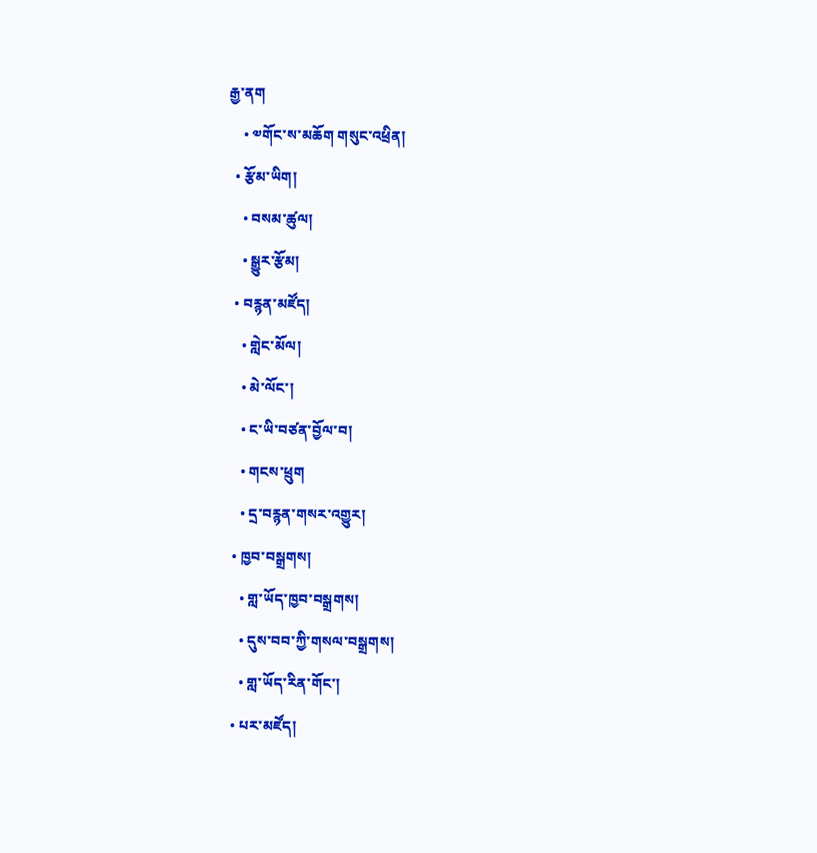རྒྱ་ནག
    • ༧གོང་ས་མཆོག གསུང་འཕྲིན།
  • རྩོམ་ཡིག།
    • བསམ་ཚུལ།
    • སྒྱུར་རྩོམ།
  • བརྙན་མཛོད།
    • གླེང་མོལ།
    • མེ་ལོང་།
    • ང་ཡི་བཙན་བྱོལ་བ།
    • གངས་ཕྲུག
    • དྲ་བརྙན་གསར་འགྱུར།
  • ཁྱབ་བསྒྲགས།
    • གླ་ཡོད་ཁྱབ་བསྒྲགས།
    • དུས་བབ་ཀྱི་གསལ་བསྒྲགས།
    • གླ་ཡོད་རིན་གོང་།
  • པར་མཛོད།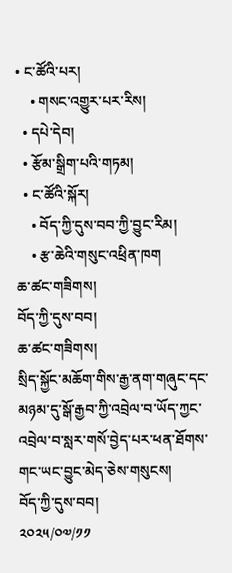• ང་ཚོའི་པར།
    • གསང་འགྱུར་པར་རིས།
  • དཔེ་དེབ།
  • རྩོམ་སྒྲིག་པའི་གཏམ།
  • ང་ཚོའི་སྐོར།
    • བོད་ཀྱི་དུས་བབ་ཀྱི་བྱུང་རིམ།
    • རྩ་ཆེའི་གསུང་འཕྲིན་ཁག
ཆ་ཚང་གཟིགས།
བོད་ཀྱི་དུས་བབ།
ཆ་ཚང་གཟིགས།
སྲིད་སྐྱོང་མཆོག་གིས་རྒྱ་ནག་གཞུང་དང་མཉམ་དུ་སྒོ་རྒྱབ་ཀྱི་འབྲེལ་བ་ཡོད་ཀྱང་འབྲེལ་བ་སླར་གསོ་བྱེད་པར་ཕན་ཐོགས་གང་ཡང་བྱུང་མེད་ཅེས་གསུངས།
བོད་ཀྱི་དུས་བབ།
༢༠༢༥/༠༧/༡༡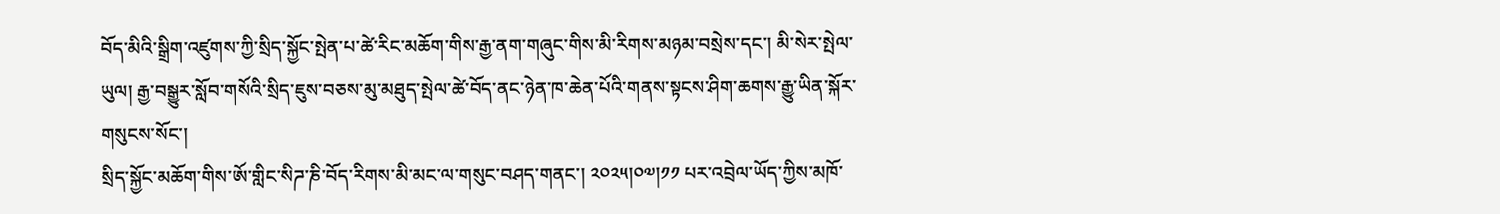བོད་མིའི་སྒྲིག་འཛུགས་ཀྱི་སྲིད་སྐྱོང་སྤེན་པ་ཚེ་རིང་མཆོག་གིས་རྒྱ་ནག་གཞུང་གིས་མི་རིགས་མཉམ་བསྲེས་དང་། མི་སེར་སྤེལ་ཡུལ། རྒྱ་བསྒྱུར་སློབ་གསོའི་སྲིད་ཇུས་བཅས་མུ་མཐུད་སྤེལ་ཚེ་བོད་ནང་ཉེན་ཁ་ཆེན་པོའི་གནས་སྟངས་ཤིག་ཆགས་རྒྱུ་ཡིན་སྐོར་གསུངས་སོང་།
སྲིད་སྐྱོང་མཆོག་གིས་ཨོ་གླིང་སིཌ་ཎི་བོད་རིགས་མི་མང་ལ་གསུང་བཤད་གནང་། ༢༠༢༥།༠༧།༡༡ པར་འབྲེལ་ཡོད་ཀྱིས་མཁོ་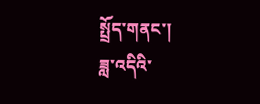སྤྲོད་གནང་།
ཟླ་འདིའི་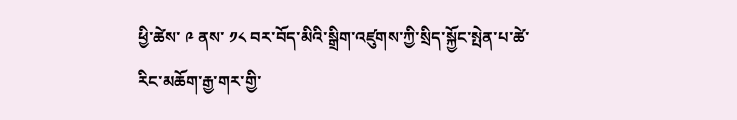ཕྱི་ཚེས་ ༩ ནས་ ༡༨ བར་བོད་མིའི་སྒྲིག་འཛུགས་ཀྱི་སྲིད་སྐྱོང་སྤེན་པ་ཚེ་རིང་མཆོག་རྒྱ་གར་གྱི་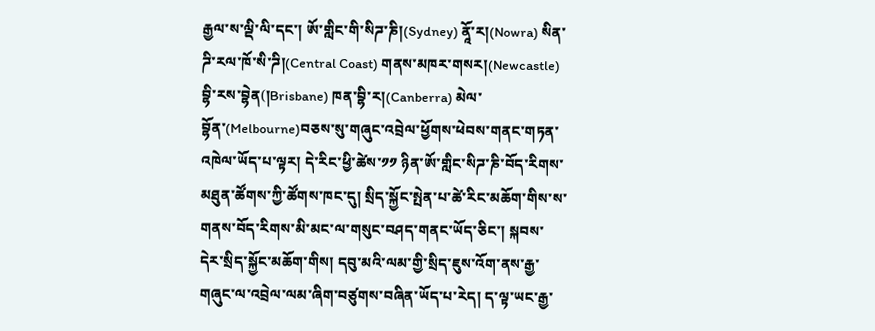རྒྱལ་ས་ལྡི་ལི་དང་། ཨོ་གླིང་གི་སིཌ་ཎི།(Sydney) ནཱོ་ར།(Nowra) སིན་ཌི་རལ་ཁོ་སི་ཌི།(Central Coast) གནས་མཁར་གསར།(Newcastle) བྷི་རས་བྷེན(།Brisbane) ཁན་བྷི་ར།(Canberra) མེལ་བྷོན་(Melbourne)བཅས་སུ་གཞུང་འབྲེལ་ཕྱོགས་ཕེབས་གནང་གཏན་འཁེལ་ཡོད་པ་ལྟར། དེ་རིང་ཕྱི་ཚེས་༡༡ ཉིན་ཨོ་གླིང་སིཌ་ཎི་བོད་རིགས་མཐུན་ཚོགས་ཀྱི་ཚོགས་ཁང་དུ། སྲིད་སྐྱོང་སྤེན་པ་ཚེ་རིང་མཆོག་གིས་ས་གནས་བོད་རིགས་མི་མང་ལ་གསུང་བཤད་གནང་ཡོད་ཅིང་། སྐབས་དེར་སྲིད་སྐྱོང་མཆོག་གིས། དབུ་མའི་ལམ་གྱི་སྲིད་ཇུས་འོག་ནས་རྒྱ་གཞུང་ལ་འབྲེལ་ལམ་ཞིག་བཙུགས་བཞིན་ཡོད་པ་རེད། ད་ལྟ་ཡང་རྒྱ་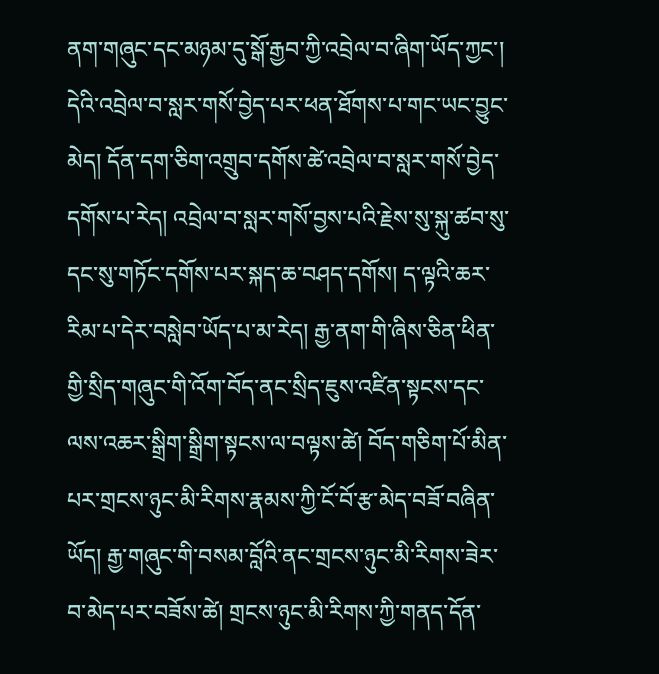ནག་གཞུང་དང་མཉམ་དུ་སྒོ་རྒྱབ་ཀྱི་འབྲེལ་བ་ཞིག་ཡོད་ཀྱང་། དེའི་འབྲེལ་བ་སླར་གསོ་བྱེད་པར་ཕན་ཐོགས་པ་གང་ཡང་བྱུང་མེད། དོན་དག་ཅིག་འགྲུབ་དགོས་ཚེ་འབྲེལ་བ་སླར་གསོ་བྱེད་དགོས་པ་རེད། འབྲེལ་བ་སླར་གསོ་བྱས་པའི་རྗེས་སུ་སྐུ་ཚབ་སུ་དང་སུ་གཏོང་དགོས་པར་སྐད་ཆ་བཤད་དགོས། ད་ལྟའི་ཆར་རིམ་པ་དེར་བསླེབ་ཡོད་པ་མ་རེད། རྒྱ་ནག་གི་ཞིས་ཅིན་ཕིན་གྱི་སྲིད་གཞུང་གི་འོག་བོད་ནང་སྲིད་ཇུས་འཛིན་སྟངས་དང་ལས་འཆར་སྒྲིག་སྒྲིག་སྟངས་ལ་བལྟས་ཚེ། བོད་གཅིག་པོ་མིན་པར་གྲངས་ཉུང་མི་རིགས་རྣམས་ཀྱི་ངོ་བོ་རྩ་མེད་བཟོ་བཞིན་ཡོད། རྒྱ་གཞུང་གི་བསམ་བློའི་ནང་གྲངས་ཉུང་མི་རིགས་ཟེར་བ་མེད་པར་བཟོས་ཚེ། གྲངས་ཉུང་མི་རིགས་ཀྱི་གནད་དོན་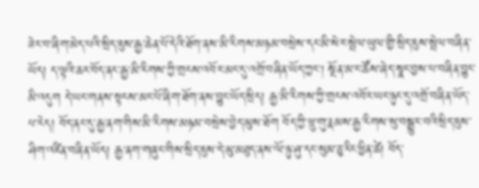ཟེར་བ་ཞིག་མེད་པའི་སྲིད་ཇུས་རྒྱ་ཆེན་པོ་དེའི་ཐོག་ནས་མི་རིགས་མཉམ་བསྲེས་དང་མི་སེར་སྤེལ་ཡུལ་གྱི་སྲིད་ཇུས་སྤེལ་བཞིན་ཡོད། ད་ལྟའི་ཆར་བོད་ནང་རྒྱ་མི་རིགས་ཀྱི་གྲངས་འབོར་མང་དུ་འགྲོ་བཞིན་ཡོད་ཀྱང་། སྔོན་མ་ང་ཚོས་ཞེད་སྣང་བྱས་པ་བཞིན་བྱུང་མི་འདུག དེ་ཡང་གནས་སྟངས་མང་པོ་ཞིག་ཐོག་ནས་བྱུང་ཡོད་སྲིད། རྒྱ་མི་རིགས་ཀྱི་གྲངས་འབོར་ཡང་ཉུང་དུ་འགྲོ་བཞིན་ཡོད་པ་རེད། བོད་ནང་དུ་རྒྱ་ནག་གིས་མི་རིགས་མཉམ་བསྲེས་བྱེད་མུས་ཐོག བོད་ཀྱི་ཕྲུ་གུ་རྣམས་རྒྱ་རིགས་སུ་བསྒྱུར་བའི་སྲིད་ཇུས་ཤིག་འཛིན་བཞིན་ཡོད། རྒྱ་ནག་གཞུང་གིས་སྲིད་ཇུས་དེ་མུ་མཐུད་ནས་ལོ་ཉུ་ཤུ་དང་སུམ་ཅུ་རིང་ཕྱིན་ཚེ། བོད་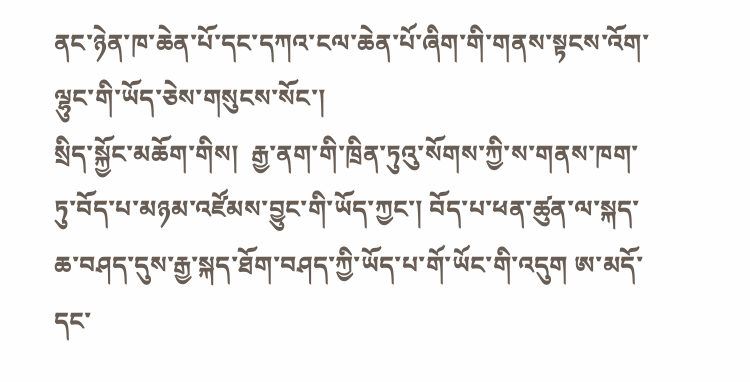ནང་ཉེན་ཁ་ཆེན་པོ་དང་དཀའ་ངལ་ཆེན་པོ་ཞིག་གི་གནས་སྟངས་འོག་ལྷུང་གི་ཡོད་ཅེས་གསུངས་སོང་།
སྲིད་སྐྱོང་མཆོག་གིས།  རྒྱ་ནག་གི་ཁྲིན་ཏུའུ་སོགས་ཀྱི་ས་གནས་ཁག་ཏུ་བོད་པ་མཉམ་འཛོམས་བྱུང་གི་ཡོད་ཀྱང་། བོད་པ་ཕན་ཚུན་ལ་སྐད་ཆ་བཤད་དུས་རྒྱ་སྐད་ཐོག་བཤད་ཀྱི་ཡོད་པ་གོ་ཡོང་གི་འདུག ཨ་མདོ་དང་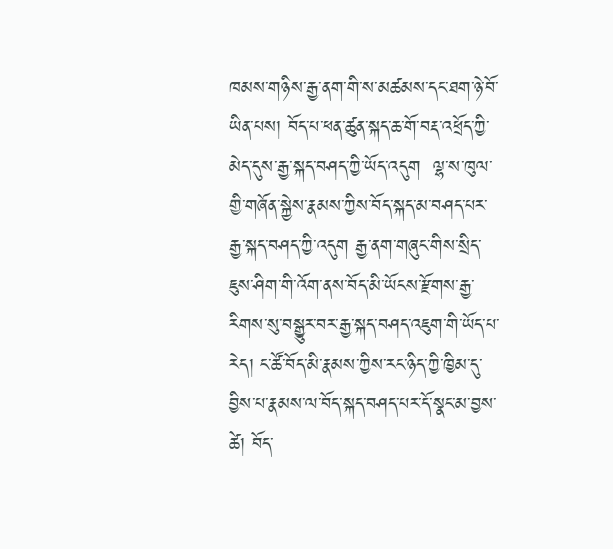ཁམས་གཉིས་རྒྱ་ནག་གི་ས་མཚམས་དང་ཐག་ཉེ་བོ་ཡིན་པས། བོད་པ་ཕན་ཚུན་སྐད་ཆ་གོ་བརྡ་འཕྲོད་ཀྱི་མེད་དུས་རྒྱ་སྐད་བཤད་ཀྱི་ཡོད་འདུག  ལྷ་ས་ཁུལ་གྱི་གཞོན་སྐྱེས་རྣམས་ཀྱིས་བོད་སྐད་མ་བཤད་པར་རྒྱ་སྐད་བཤད་ཀྱི་འདུག རྒྱ་ནག་གཞུང་གིས་སྲིད་ཇུས་ཤིག་གི་འོག་ནས་བོད་མི་ཡོངས་རྫོགས་རྒྱ་རིགས་སུ་བསྒྱུར་བར་རྒྱ་སྐད་བཤད་འཇུག་གི་ཡོད་པ་རེད། ང་ཚོ་བོད་མི་རྣམས་ཀྱིས་རང་ཉིད་ཀྱི་ཁྱིམ་དུ་བྱིས་པ་རྣམས་ལ་བོད་སྐད་བཤད་པར་དོ་སྣང་མ་བྱས་ཚེ། བོད་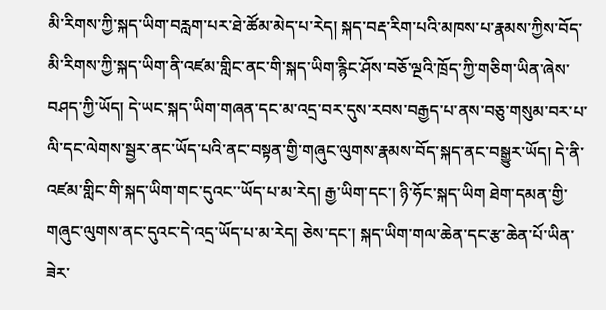མི་རིགས་ཀྱི་སྐད་ཡིག་བརླག་པར་ཐེ་ཚོམ་མེད་པ་རེད། སྐད་བརྡ་རིག་པའི་མཁས་པ་རྣམས་ཀྱིས་བོད་མི་རིགས་ཀྱི་སྐད་ཡིག་ནི་འཛམ་གླིང་ནང་གི་སྐད་ཡིག་རྙིང་ཤོས་བཅོ་ལྔའི་ཁྲོད་ཀྱི་གཅིག་ཡིན་ཞེས་བཤད་ཀྱི་ཡོད། དེ་ཡང་སྐད་ཡིག་གཞན་དང་མ་འདྲ་བར་དུས་རབས་བརྒྱད་པ་ནས་བཅུ་གསུམ་བར་པ་ལི་དང་ལེགས་སྦྱར་ནང་ཡོད་པའི་ནང་བསྟན་གྱི་གཞུང་ལུགས་རྣམས་བོད་སྐད་ནང་བསྒྱུར་ཡོད། དེ་ནི་འཛམ་གླིང་གི་སྐད་ཡིག་གང་དུའང་་ཡོད་པ་མ་རེད། རྒྱ་ཡིག་དང་། ཉི་ཧོང་སྐད་ཡིག ཐེག་དམན་གྱི་གཞུང་ལུགས་ནང་དུའང་དེ་འདྲ་ཡོད་པ་མ་རེད། ཅེས་དང་། སྐད་ཡིག་གལ་ཆེན་དང་རྩ་ཆེན་པོ་ཡིན་ཟེར་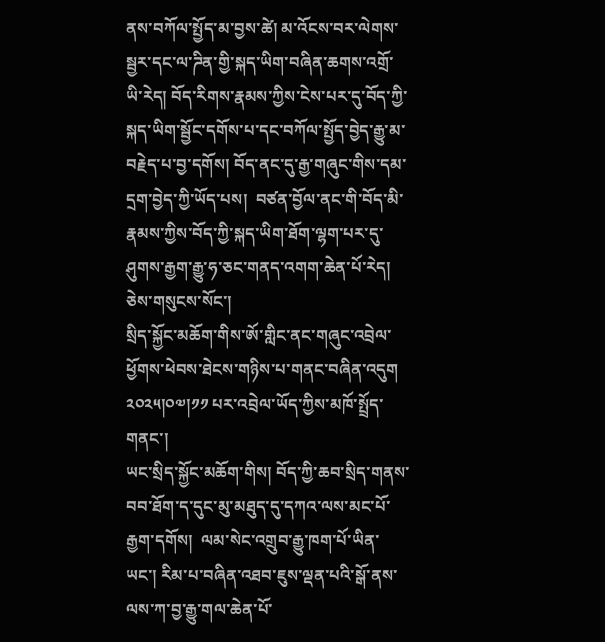ནས་བཀོལ་སྤྱོད་མ་བྱས་ཚེ། མ་འོངས་བར་ལེགས་སྦྱར་དང་ལ་ཌིན་གྱི་སྐད་ཡིག་བཞིན་ཆགས་འགྲོ་ཡི་རེད། བོད་རིགས་རྣམས་ཀྱིས་ངེས་པར་དུ་བོད་ཀྱི་སྐད་ཡིག་སྦྱོང་དགོས་པ་དང་བཀོལ་སྤྱོད་བྱེད་རྒྱུ་མ་བརྗེད་པ་བྱ་དགོས། བོད་ནང་དུ་རྒྱ་གཞུང་གིས་དམ་དྲག་བྱེད་ཀྱི་ཡོད་པས།  བཙན་བྱོལ་ནང་གི་བོད་མི་རྣམས་ཀྱིས་བོད་ཀྱི་སྐད་ཡིག་ཐོག་ལྷག་པར་དུ་ཤུགས་རྒྱག་རྒྱུ་ཧ་ཅང་གནད་འགག་ཆེན་པོ་རེད། ཅེས་གསུངས་སོང་།
སྲིད་སྐྱོང་མཆོག་གིས་ཨོ་གླིང་ནང་གཞུང་འབྲེལ་ཕྱོགས་ཕེབས་ཐེངས་གཉིས་པ་གནང་བཞིན་འདུག ༢༠༢༥།༠༧།༡༡ པར་འབྲེལ་ཡོད་ཀྱིས་མཁོ་སྤྲོད་གནང་།
ཡང་སྲིད་སྐྱོང་མཆོག་གིས། བོད་ཀྱི་ཆབ་སྲིད་གནས་བབ་ཐོག་ད་དུང་མུ་མཐུད་དུ་དཀའ་ལས་མང་པོ་རྒྱག་དགོས།  ལམ་སེང་འགྲུབ་རྒྱུ་ཁག་པོ་ཡིན་ཡང་། རིམ་པ་བཞིན་འཐབ་ཇུས་ལྡན་པའི་སྒོ་ནས་ལས་ཀ་བྱ་རྒྱུ་གལ་ཆེན་པོ་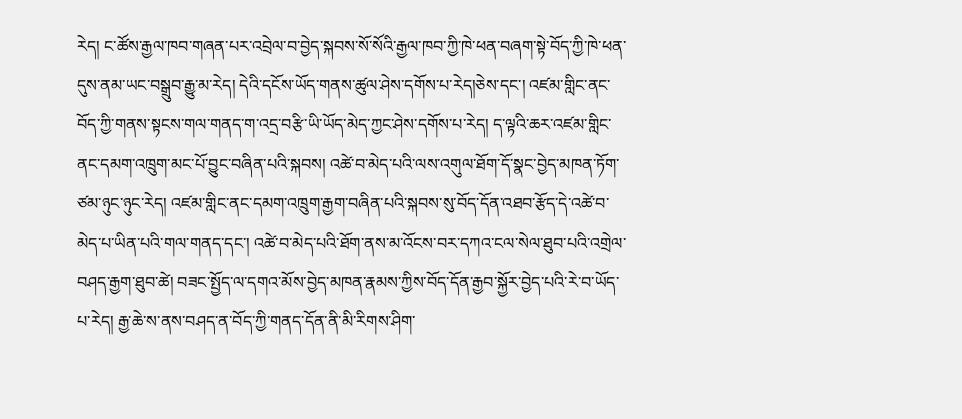རེད། ང་ཚོས་རྒྱལ་ཁབ་གཞན་པར་འབྲེལ་བ་བྱེད་སྐབས་སོ་སོའི་རྒྱལ་ཁབ་ཀྱི་ཁེ་ཕན་བཞག་སྟེ་བོད་ཀྱི་ཁེ་ཕན་དུས་ནམ་ཡང་བསྒྲུབ་རྒྱུ་མ་རེད། དེའི་དངོས་ཡོད་གནས་ཚུལ་ཤེས་དགོས་པ་རེད།ཅེས་དང་། འཛམ་གླིང་ནང་བོད་ཀྱི་གནས་སྟངས་གལ་གནད་ག་འདྲ་བརྩི་ཡི་ཡོད་མེད་ཀྱང་ཤེས་དགོས་པ་རེད། ད་ལྟའི་ཆར་འཛམ་གླིང་ནང་དམག་འཁྲུག་མང་པོ་བྱུང་བཞིན་པའི་སྐབས། འཚེ་བ་མེད་པའི་ལས་འགུལ་ཐོག་དོ་སྣང་བྱེད་མཁན་ཏོག་ཙམ་ཉུང་ཉུང་རེད། འཛམ་གླིང་ནང་དམག་འཁྲུག་རྒྱག་བཞིན་པའི་སྐབས་སུ་བོད་དོན་འཐབ་རྩོད་དེ་འཚེ་བ་མེད་པ་ཡིན་པའི་གལ་གནད་དང་། འཚེ་བ་མེད་པའི་ཐོག་ནས་མ་འོངས་བར་དཀའ་ངལ་སེལ་ཐུབ་པའི་འགྲེལ་བཤད་རྒྱག་ཐུབ་ཚེ། བཟང་སྤྱོད་ལ་དགའ་མོས་བྱེད་མཁན་རྣམས་ཀྱིས་བོད་དོན་རྒྱབ་སྐྱོར་བྱེད་པའི་རེ་བ་ཡོད་པ་རེད། རྒྱ་ཆེ་ས་ནས་བཤད་ན་བོད་ཀྱི་གནད་དོན་ནི་མི་རིགས་ཤིག་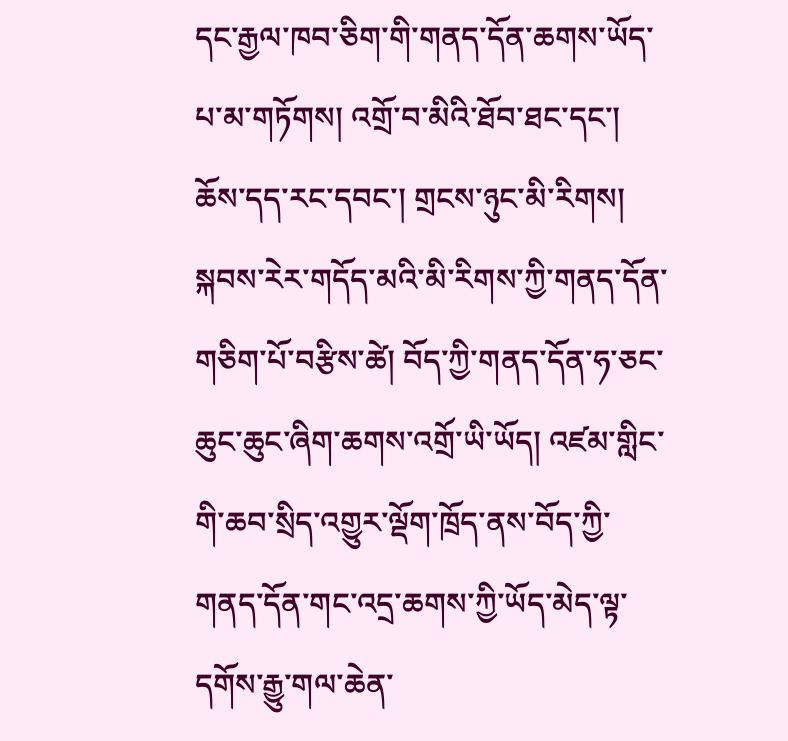དང་རྒྱལ་ཁབ་ཅིག་གི་གནད་དོན་ཆགས་ཡོད་པ་མ་གཏོགས། འགྲོ་བ་མིའི་ཐོབ་ཐང་དང་། ཆོས་དད་རང་དབང་། གྲངས་ཉུང་མི་རིགས། སྐབས་རེར་གདོད་མའི་མི་རིགས་ཀྱི་གནད་དོན་གཅིག་པོ་བརྩིས་ཚེ། བོད་ཀྱི་གནད་དོན་ཧ་ཅང་ཆུང་ཆུང་ཞིག་ཆགས་འགྲོ་ཡི་ཡོད། འཛམ་གླིང་གི་ཆབ་སྲིད་འགྱུར་ལྡོག་ཁྲོད་ནས་བོད་ཀྱི་གནད་དོན་གང་འདྲ་ཆགས་ཀྱི་ཡོད་མེད་ལྟ་དགོས་རྒྱུ་གལ་ཆེན་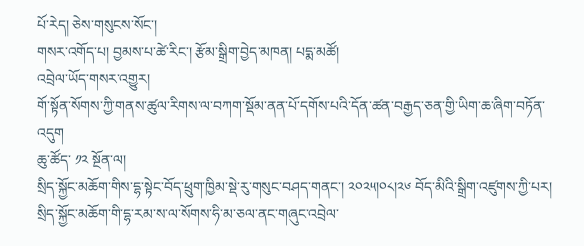པོ་རེད། ཅེས་གསུངས་སོང་།
གསར་འགོད་པ། བྱམས་པ་ཚེ་རིང་། རྩོམ་སྒྲིག་བྱེད་མཁན། པདྨ་མཚོ།
འབྲེལ་ཡོད་གསར་འགྱུར།
གོ་སྟོན་སོགས་ཀྱི་གནས་ཚུལ་རིགས་ལ་བཀག་སྡོམ་ནན་པོ་དགོས་པའི་དོན་ཚན་བརྒྱད་ཅན་གྱི་ཡིག་ཆ་ཞིག་བཏོན་འདུག
ཆུ་ཚོད་ ༡༢ སྔོན་ལ།
སྲིད་སྐྱོང་མཆོག་གིས་དྷ་སྟེང་བོད་ཕྲུག་ཁྱིམ་སྡེ་རུ་གསུང་བཤད་གནང་། ༢༠༢༥།༠༨།༢༦ བོད་མིའི་སྒྲིག་འཛུགས་ཀྱི་པར།
སྲིད་སྐྱོང་མཆོག་གི་དྷ་རམ་ས་ལ་སོགས་ཧི་མ་ཅལ་ནང་གཞུང་འབྲེལ་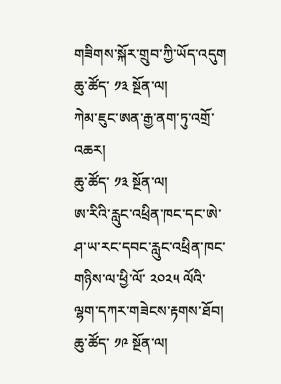གཟིགས་སྐོར་གྲུབ་ཀྱི་ཡོད་འདུག
ཆུ་ཚོད་ ༡༣ སྔོན་ལ།
ཀེམ་ཇུང་ཨན་རྒྱ་ནག་ཏུ་འགྲོ་འཆར།
ཆུ་ཚོད་ ༡༣ སྔོན་ལ།
ཨ་རིའི་རླུང་འཕྲིན་ཁང་དང་ཨེ་ཤ་ཡ་རང་དབང་རླུང་འཕྲིན་ཁང་གཉིས་ལ་ཕྱི་ལོ་ ༢༠༢༥ ལོའི་ལྷག་དཀར་གཟེངས་རྟགས་ཐོབ།
ཆུ་ཚོད་ ༡༩ སྔོན་ལ།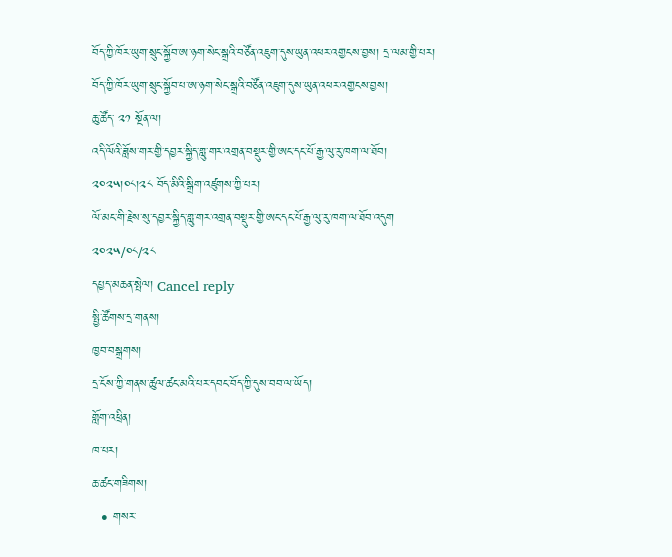བོད་ཀྱི་ཁོར་ཡུག་སྲུང་སྐྱོབ་ཨ་ཉག་སེང་སྒྲའི་བཙོན་འཇུག་དུས་ཡུན་འཕར་འགྱངས་བྱས། དྲ་ལམ་གྱི་པར།
བོད་ཀྱི་ཁོར་ཡུག་སྲུང་སྐྱོབ་པ་ཨ་ཉག་སེང་སྒྲའི་བཙོན་འཇུག་དུས་ཡུན་འཕར་འགྱངས་བྱས།
ཆུ་ཚོད་ ༢༡ སྔོན་ལ།
འདི་ལོའི་ཟློས་གར་གྱི་དབྱར་སྐྱིད་གླུ་གར་འགྲན་བསྡུར་གྱི་ཨང་དང་པོ་རྒྱ་ལུ་རུ་ཁག་ལ་ཐོབ། ༢༠༢༥།༠༨།༢༨ བོད་མིའི་སྒྲིག་འཛུགས་ཀྱི་པར།
ལོ་མང་གི་རྗེས་སུ་དབྱར་སྐྱིད་གླུ་གར་འགྲན་བསྡུར་གྱི་ཨང་དང་པོ་རྒྱ་ལུ་རུ་ཁག་ལ་ཐོབ་འདུག
༢༠༢༥/༠༨/༢༨
དཔྱད་མཆན་སྤེལ། Cancel reply
སྤྱི་ཚོགས་དྲ་གནས།
ཁྱབ་བསྒྲགས།
དྲ་ངོས་ཀྱི་གནས་ཚུལ་ཚང་མའི་པར་དབང་བོད་ཀྱི་དུས་བབ་ལ་ཡོད།
གློག་འཕྲིན།
ཁ་པར།
ཆ་ཚང་གཟིགས།
  • གསར་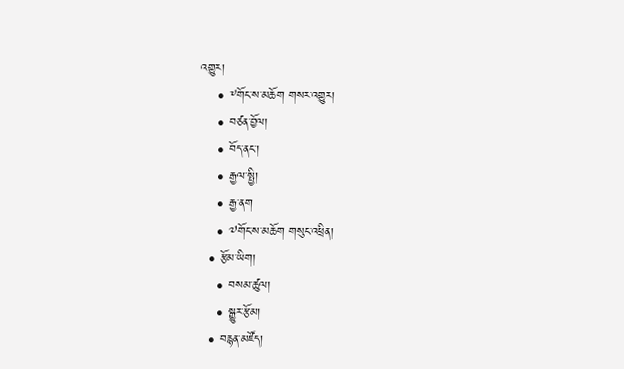འགྱུར།
    • ༸གོང་ས་མཆོག གསར་འགྱུར།
    • བཙན་བྱོལ།
    • བོད་ནང་།
    • རྒྱལ་སྤྱི།
    • རྒྱ་ནག
    • ༧གོང་ས་མཆོག གསུང་འཕྲིན།
  • རྩོམ་ཡིག།
    • བསམ་ཚུལ།
    • སྒྱུར་རྩོམ།
  • བརྙན་མཛོད།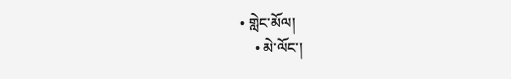• གླེང་མོལ།
    • མེ་ལོང་།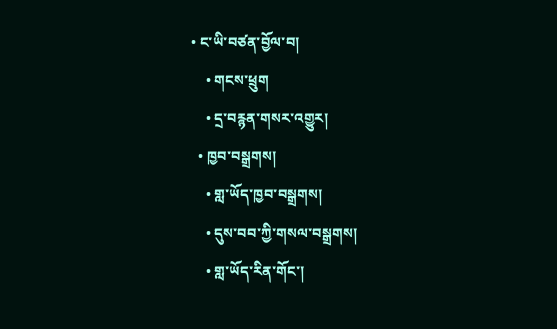• ང་ཡི་བཙན་བྱོལ་བ།
    • གངས་ཕྲུག
    • དྲ་བརྙན་གསར་འགྱུར།
  • ཁྱབ་བསྒྲགས།
    • གླ་ཡོད་ཁྱབ་བསྒྲགས།
    • དུས་བབ་ཀྱི་གསལ་བསྒྲགས།
    • གླ་ཡོད་རིན་གོང་།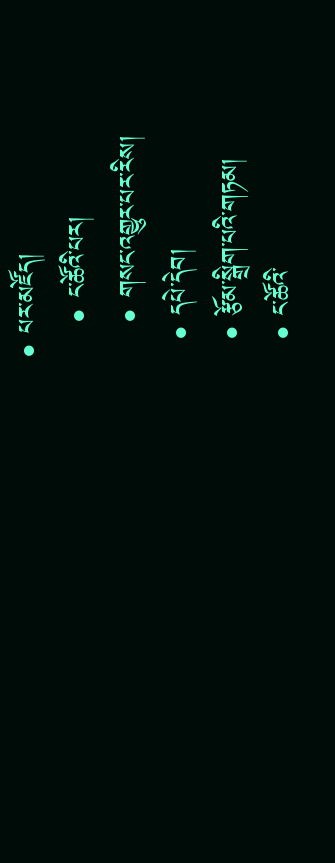• པར་མཛོད།
    • ང་ཚོའི་པར།
    • གསང་འགྱུར་པར་རིས།
  • དཔེ་དེབ།
  • རྩོམ་སྒྲིག་པའི་གཏམ།
  • ང་ཚོའི་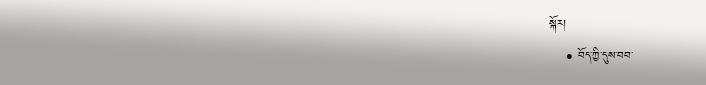སྐོར།
    • བོད་ཀྱི་དུས་བབ་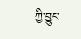ཀྱི་བྱུང་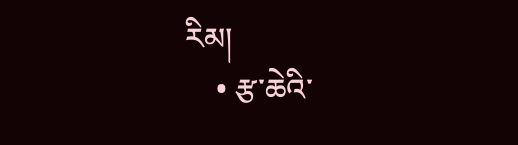རིམ།
    • རྩ་ཆེའི་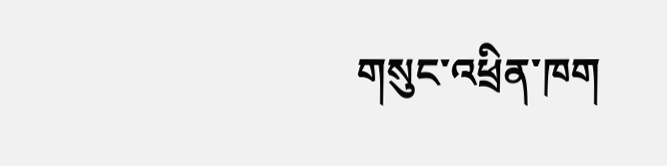གསུང་འཕྲིན་ཁག